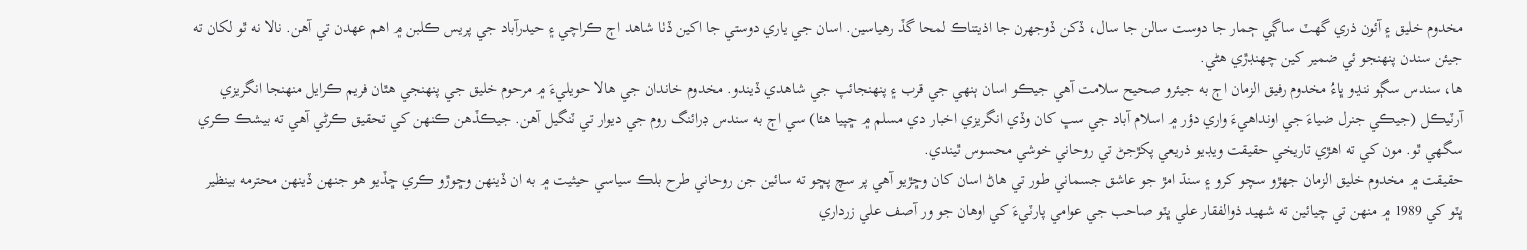مخدوم خليق ۽ آئون ذري گهٽ ساڳي ڄمار جا دوست سالن جا سال، ڏکن ڏوجھرن جا اذيتناڪ لمحا گڏ رهياسين. اسان جي ياري دوستي جا اکين ڏٺا شاهد اڄ ڪراچي ۽ حيدرآباد جي پريس ڪلبن ۾ اھم عھدن تي آهن. نالا نه ٿو لکان ته جيئن سندن پنھنجو ئي ضمير کين چھنڊڙي ھڻي.
ھا، سندس سڳو ننڍو ڀاءُ مخدوم رفيق الزمان اڄ به جيئرو صحيح سلامت آهي جيڪو اسان ٻنهي جي قرب ۽ پنھنجائپ جي شاھدي ڏيندو. مخدوم خاندان جي ھالا حويليءَ ۾ مرحوم خليق جي پنهنجي ھٿان فريم ڪرايل منهنجا انگريزي آرٽيڪل (جيڪي جنرل ضياءَ جي اونداهيءَ واري دؤر ۾ اسلام آباد جي سڀ کان وڏي انگريزي اخبار دي مسلم ۾ ڇپيا ھئا) سي اڄ به سندس ڊرائنگ روم جي ديوار تي ٽنگيل آهن. جيڪڏهن ڪنهن کي تحقيق ڪرڻي آهي ته بيشڪ ڪري سگهي ٿو. مون کي ته اھڙي تاريخي حقيقت ويڊيو ذريعي پکڙجڻ تي روحاني خوشي محسوس ٿيندي.
حقيقت ۾ مخدوم خليق الزمان جھڙو سچو کرو ۽ سنڌ امڙ جو عاشق جسماني طور تي ھاڻ اسان کان وڇڙيو آهي پر سچ پڇو ته سائين جن روحاني طرح بلڪ سياسي حيثيت ۾ به ان ڏينهن وڇوڙو ڪري ڇڏيو هو جنهن ڏينهن محترمه بينظير ڀٽو کي 1989 ۾ منھن تي چيائين ته شھيد ذوالفقار علي ڀٽو صاحب جي عوامي پارٽيءَ کي اوهان جو ور آصف علي زرداري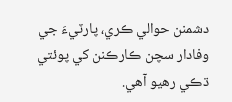دشمنن حوالي ڪري، پارٽيءَ جي وفادار سچن ڪارڪنن کي پوئتي ڌڪي رهيو آهي.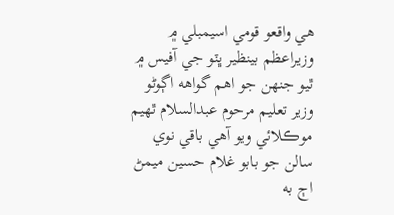ھي واقعو قومي اسيمبلي ۾ وزيراعظم بينظير ڀٽو جي آفيس ۾ ٿيو جنهن جو اھم گواھه اڳوڻو وزير تعليم مرحوم عبدالسلام ٿهيم موڪلائي ويو آهي باقي نوي سالن جو بابو غلام حسين ميمڻ اڄ به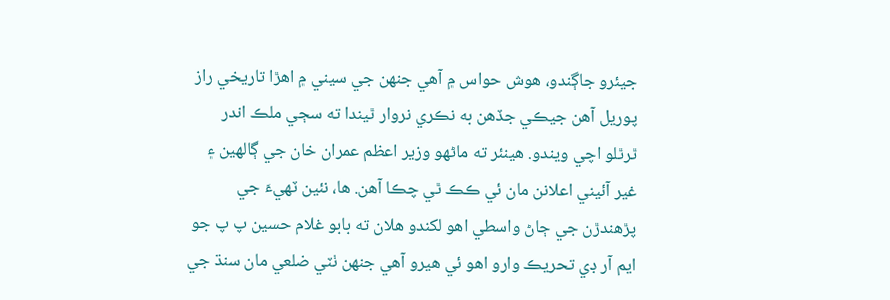جيئرو جاڳندو، ھوش حواس ۾ آهي جنهن جي سيني ۾ اھڙا تاريخي راز پوريل آهن جيڪي جڏهن به نڪري نروار ٿيندا ته سڄي ملڪ اندر ٿرٿلو اچي ويندو. ھينئر ته ماڻهو وزير اعظم عمران خان جي ڳالهين ۽ غير آئيني اعلانن مان ئي ڪڪ ٿي چڪا آهن. ھا، نئين ٽهيءَ جي پڙھندڙن جي ڄاڻ واسطي اھو لکندو ھلان ته بابو غلام حسين پ پ جو ايم آر ڊي تحريڪ وارو اھو ئي ھيرو آھي جنھن ٺٽي ضلعي مان سنڌ جي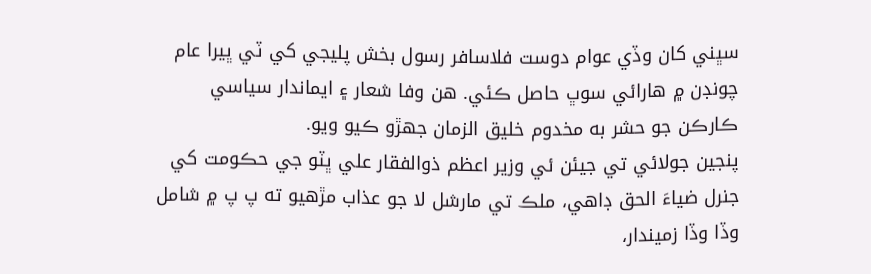سڀني کان وڏي عوام دوست فلاسافر رسول بخش پليجي کي ٽي ڀيرا عام چونڊن ۾ ھارائي سوڀ حاصل ڪئي. ھن وفا شعار ۽ ايماندار سياسي ڪارڪن جو حشر به مخدوم خليق الزمان جھڙو ڪيو ويو.
پنجين جولائي تي جيئن ئي وزير اعظم ذوالفقار علي ڀٽو جي حڪومت کي جنرل ضياءَ الحق ڊاھي، ملڪ تي مارشل لا جو عذاب مڙھيو ته پ پ ۾ شامل وڏا وڏا زميندار،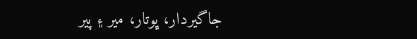جاگيردار، ڀوتار، مير ۽ پير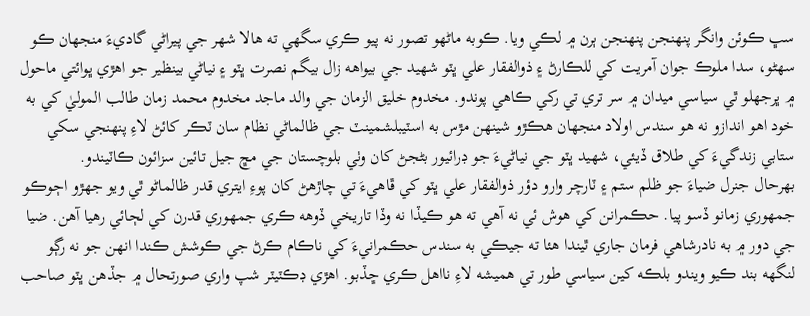سڀ ڪوئن وانگر پنھنجن پنهنجن ٻرن ۾ لڪي ويا. ڪوبه ماڻهو تصور نه پيو ڪري سگهي ته ھالا شهر جي پيراڻي گاديءَ منجھان ڪو سھڻو، سدا ملوڪ جوان آمريت کي للڪارڻ ۽ ذوالفقار علي ڀٽو شهيد جي بيواهه زال بيگم نصرت ڀٽو ۽ نياڻي بينظير جو اھڙي ڀوائتي ماحول ۾ ڀرجھلو ٿي سياسي ميدان ۾ سر تري تي رکي ڪاھي پوندو. مخدوم خليق الزمان جي والد ماجد مخدوم محمد زمان طالب الموليٰ کي به خود اھو اندازو نه هو سندس اولاد منجهان ھڪڙو شينھن مڙس به اسٽيبلشمينٽ جي ظالماڻي نظام سان ٽڪر کائڻ لاءِ پنهنجي سکي ستابي زندگيءَ کي طلاق ڏيئي، شھيد ڀٽو جي نياڻيءَ جو ڊرائيور بڻجڻ کان وٺي بلوچستان جي مڇ جيل تائين سزائون ڪاٽيندو.
بھرحال جنرل ضياءَ جو ظلم ستم ۽ ٽارچر وارو دؤر ذوالفقار علي ڀٽو کي ڦاهيءَ تي چاڙهڻ کان پوءِ ايتري قدر ظالماڻو ٿي ويو جھڙو اڄوڪو جمھوري زمانو ڏسو پيا. حڪمرانن کي ھوش ئي نه آهي ته هو ڪيڏا نه وڏا تاريخي ڏوھه ڪري جمھوري قدرن کي لڄائي رهيا آهن. ضيا جي دور ۾ به نادرشاهي فرمان جاري ٿيندا هئا ته جيڪي به سندس حڪمرانيءَ کي ناڪام ڪرڻ جي ڪوشش ڪندا انھن جو نه رڳو لنگھه بند ڪيو ويندو بلڪه کين سياسي طور تي ھميشه لاءِ نااهل ڪري ڇڏبو. اھڙي ڊڪٽيٽر شپ واري صورتحال ۾ جڏهن ڀٽو صاحب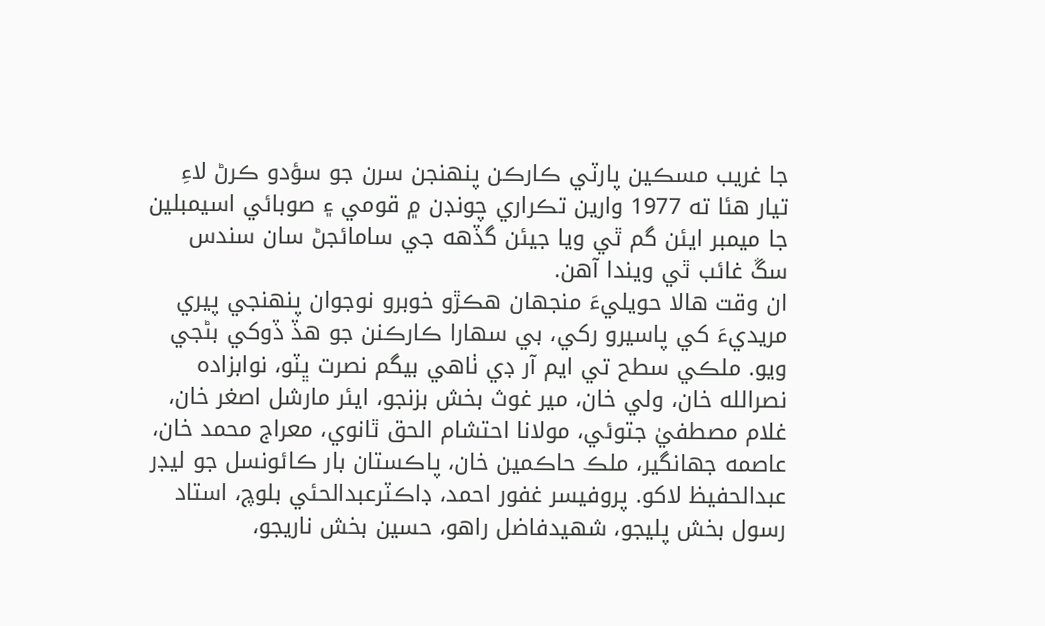جا غريب مسڪين پارٽي ڪارڪن پنهنجن سرن جو سؤدو ڪرڻ لاءِ تيار ھئا ته 1977 وارين تڪراري چونڊن ۾ قومي ۽ صوبائي اسيمبلين جا ميمبر ايئن گم ٿي ويا جيئن گڏھه جي سامائجڻ سان سندس سڱ غائب ٿي ويندا آهن.
ان وقت ھالا حويليءَ منجهان ھڪڙو خوبرو نوجوان پنهنجي پيري مريديءَ کي پاسيرو رکي، بي سھارا ڪارڪنن جو هڏ ڏوکي بڻجي ويو. ملڪي سطح تي ايم آر ڊي ٺاهي بيگم نصرت ڀٽو، نوابزاده نصرالله خان، ولي خان، مير غوث بخش بزنجو، ايئر مارشل اصغر خان، غلام مصطفيٰ جتوئي، مولانا احتشام الحق ٿانوي، معراج محمد خان، عاصمه جھانگير، ملڪ حاڪمين خان، پاڪستان بار ڪائونسل جو ليڊر عبدالحفيظ لاکو. پروفيسر غفور احمد، ڊاڪٽرعبدالحئي بلوچ، استاد رسول بخش پليجو، شھيدفاضل راھو، حسين بخش ناريجو،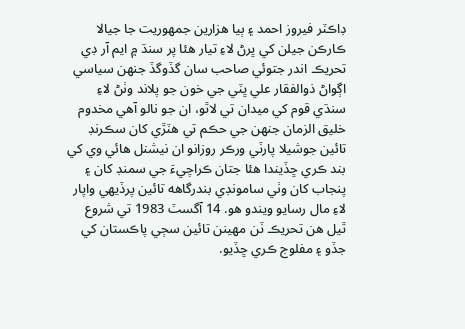ڊاڪٽر فيروز احمد ۽ ٻيا ھزارين جمھوريت جا جيالا ڪارڪن جيلن کي ڀرڻ لاءِ تيار ھئا پر سنڌ ۾ ايم آر ڊي تحريڪ اندر جتوئي صاحب سان گڏوگڏ جنهن سياسي اڳواڻ ذوالفقار علي ڀٽي جي خون جو پلاند وٺڻ لاءِ سنڌي قوم کي ميدان تي لاٿو، ان جو نالو آهي مخدوم خليق الزمان جنهن جي حڪم تي ھٽڙي کان سڪرنڊ تائين جوشيلا پارٽي ورڪر روزانو ان نيشنل ھائي وي کي بند ڪري ڇڏيندا هئا جتان ڪراچيءَ جي سمنڊ کان ۽ پنجاب کان وٺي سامونڊي بندرگاهه تائين پرڏيهي واپار لاءِ مال رسايو ويندو هو. 14 آگسٽ 1983 تي شروع ٿيل ھن تحريڪ ٽن مهينن تائين سڄي پاڪستان کي جڏو ۽ مفلوج ڪري ڇڏيو.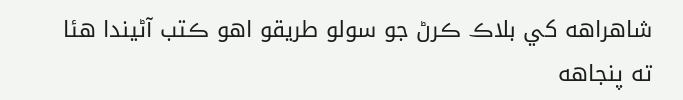شاھراھه کي بلاڪ ڪرڻ جو سولو طريقو اهو ڪتب آڻيندا ھئا ته پنجاھه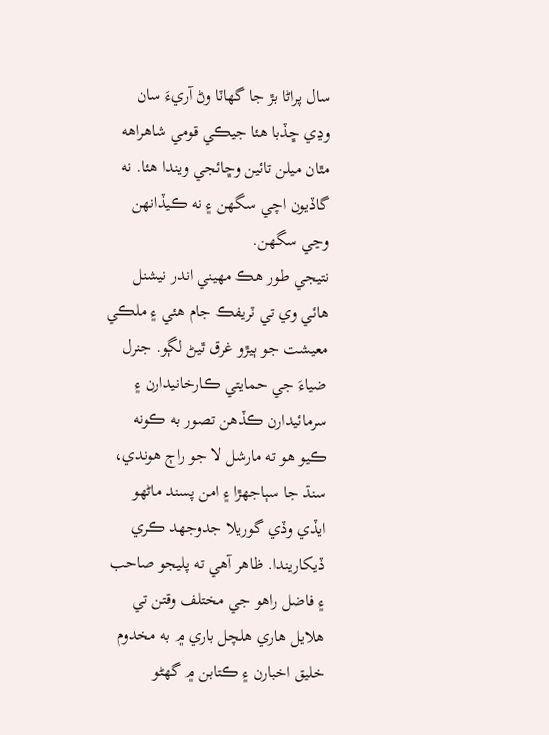سال پراڻا بڙ جا گھاٽا وڻ آريءَ سان وڍي ڇڏبا هئا جيڪي قومي شاهراهه مٿان ميلن تائين وڇائجي ويندا هئا. نه گاڏيون اچي سگهن ۽ نه ڪيڏانهن وڃي سگهن.
نتيجي طور ھڪ مھيني اندر نيشنل ھائي وي تي ٽريفڪ جام ھئي ۽ ملڪي معيشت جو ٻيڙو غرق ٿيڻ لڳو. جنرل ضياءَ جي حمايتي ڪارخانيدارن ۽ سرمائيدارن ڪڏهن تصور به ڪونه ڪيو ھو ته مارشل لا جو راڄ ھوندي، سنڌ جا سٻاجهڙا ۽ امن پسند ماڻهو ايڏي وڏي گوريلا جدوجهد ڪري ڏيکاريندا. ظاهر آهي ته پليجو صاحب ۽ فاضل راهو جي مختلف وقتن تي ھلايل ھاري ھلچل باري ۾ به مخدوم خليق اخبارن ۽ ڪتابن ۾ گھڻو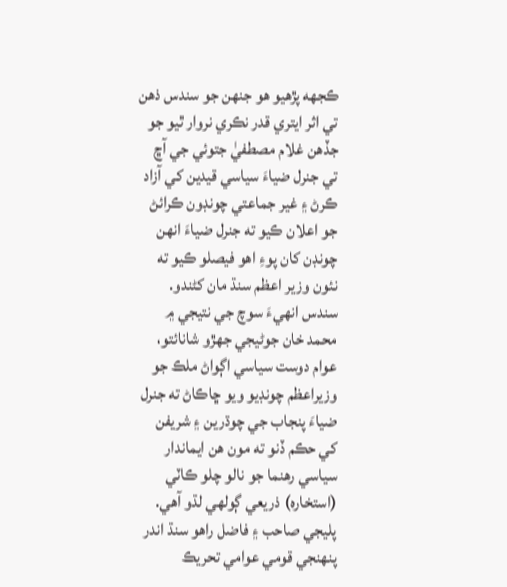ڪجھه پڙھيو ھو جنھن جو سندس ذهن تي اثر ايتري قدر نڪري نروار ٿيو جو جڏهن غلام مصطفيٰ جتوئي جي آڇ تي جنرل ضياءَ سياسي قيدين کي آزاد ڪرڻ ۽ غير جماعتي چونڊون ڪرائڻ جو اعلان ڪيو ته جنرل ضياءَ انهن چونڊن کان پوءِ اھو فيصلو ڪيو ته نئون وزير اعظم سنڌ مان کڻندو. سندس انھيءَ سوچ جي نتيجي ۾ محمد خان جوڻيجي جھڙو شانائتو، عوام دوست سياسي اڳواڻ ملڪ جو وزيراعظم چونڊيو ويو ڇاڪاڻ ته جنرل ضياءَ پنجاب جي چوڌرين ۽ شريفن کي حڪم ڏنو ته مون ھن ايماندار سياسي رھنما جو نالو چلو ڪاٽي (استخاره) ذريعي ڳولھي لڌو آهي.
پليجي صاحب ۽ فاضل راهو سنڌ اندر پنهنجي قومي عوامي تحريڪ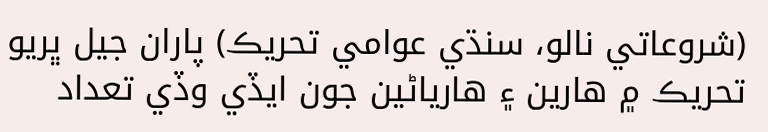(شروعاتي نالو، سنڌي عوامي تحريڪ) پاران جيل ڀريو تحريڪ ۾ ھارين ۽ ھارياڻين جون ايڏي وڏي تعداد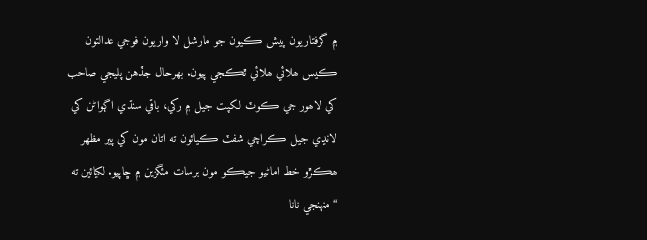۾ گرفتاريون پيش ڪيون جو مارشل لا واريون فوجي عدالتون ڪيس ھلائي ھلائي ٿڪجي پيون. بھرحال جڏهن پليجي صاحب کي لاھور جي ڪوٽ لکپت جيل ۾ رکي، باقي سنڌي اڳواڻن کي لانڍي جيل ڪراچي شفٽ ڪيائون ته اتان مون کي پير مظهر ھڪڙو خط اماڻيو جيڪو مون برسات مئگزين ۾ ڇاپيو. لکيائين ته “منهنجي نانا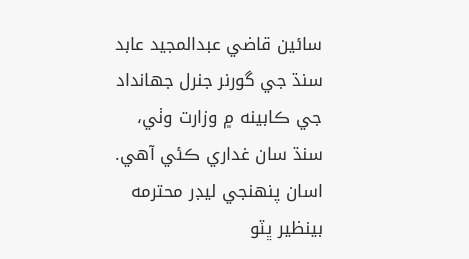سائين قاضي عبدالمجيد عابد سنڌ جي گورنر جنرل جھانداد جي ڪابينه ۾ وزارت وٺي، سنڌ سان غداري ڪئي آهي. اسان پنهنجي ليڊر محترمه بينظير ڀٽو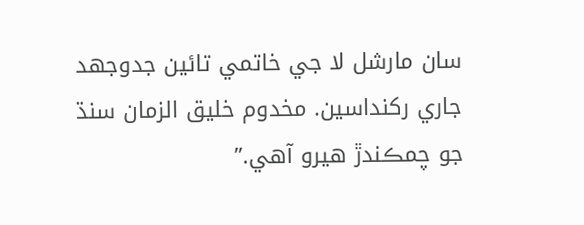سان مارشل لا جي خاتمي تائين جدوجھد جاري رکنداسين. مخدوم خليق الزمان سنڌ جو چمڪندڙ ھيرو آهي.”